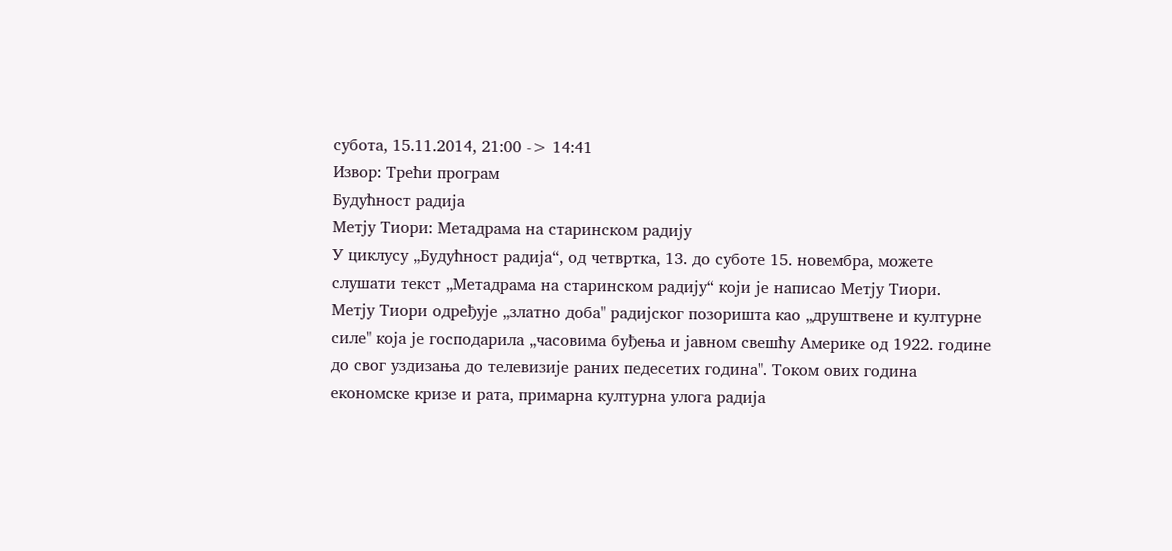субота, 15.11.2014, 21:00 -> 14:41
Извор: Трећи програм
Будућност радија
Метју Тиори: Метадрама на старинском радију
У циклусу „Будућност радија“, од четвртка, 13. до суботе 15. новембра, можете слушати текст „Метадрама на старинском радију“ који је написао Метју Тиори.
Метју Тиори одређује „златно доба" радијског позоришта као „друштвене и културне силе" која је господарила „часовима буђења и јавном свешћу Америке од 1922. године до свог уздизања до телевизије раних педесетих година". Током ових година економске кризе и рата, примарна културна улога радија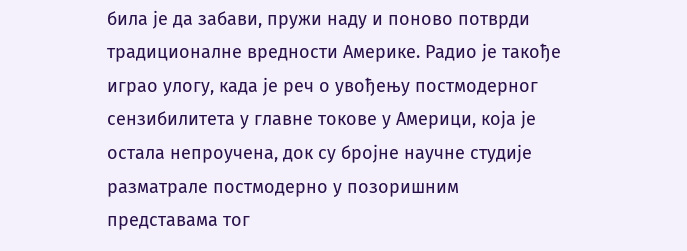била је да забави, пружи наду и поново потврди традиционалне вредности Америке. Радио је такође играо улогу, када је реч о увођењу постмодерног сензибилитета у главне токове у Америци, која је остала непроучена, док су бројне научне студије разматрале постмодерно у позоришним представама тог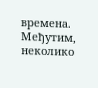времена.
Међутим, неколико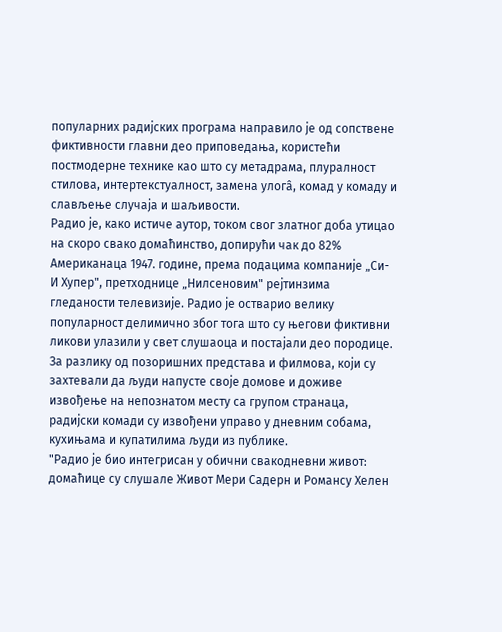популарних радијских програма направило је од сопствене фиктивности главни део приповедања, користећи постмодерне технике као што су метадрама, плуралност стилова, интертекстуалност, замена улогâ, комад у комаду и слављење случаја и шаљивости.
Радио је, како истиче аутор, током свог златног доба утицао на скоро свако домаћинство, допирући чак до 82% Американаца 1947. године, према подацима компаније „Си-И Хупер", претходнице „Нилсеновим" рејтинзима гледаности телевизије. Радио је остварио велику популарност делимично због тога што су његови фиктивни ликови улазили у свет слушаоца и постајали део породице. За разлику од позоришних представа и филмова, који су захтевали да људи напусте своје домове и доживе извођење на непознатом месту са групом странаца, радијски комади су извођени управо у дневним собама, кухињама и купатилима људи из публике.
"Радио је био интегрисан у обични свакодневни живот: домаћице су слушале Живот Мери Садерн и Романсу Хелен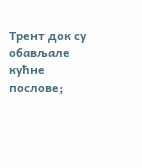Трент док су обављале кућне послове;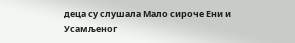деца су слушала Мало сироче Ени и Усамљеног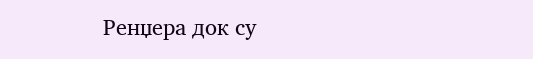Ренџера док су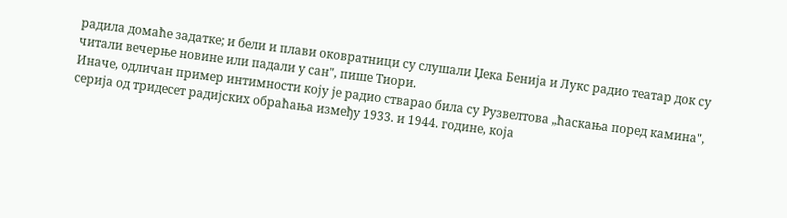радила домаће задатке; и бели и плави оковратници су слушали Џека Бенија и Лукс радио театар док су читали вечерње новине или падали у сан", пише Тиори.
Иначе, одличан пример интимности коју је радио стварао била су Рузвелтова „ћаскања поред камина", серија од тридесет радијских обраћања између 1933. и 1944. године, која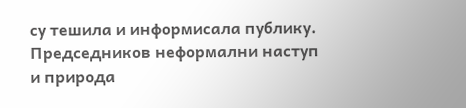су тешила и информисала публику. Председников неформални наступ и природа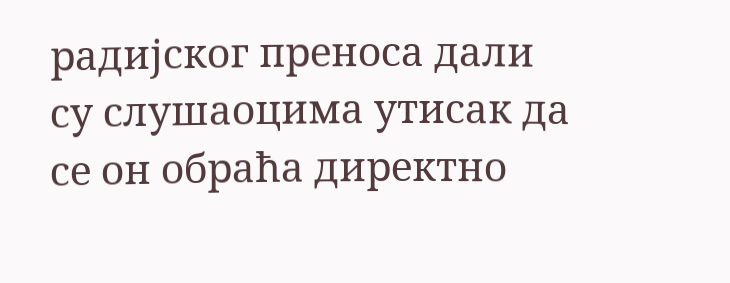радијског преноса дали су слушаоцима утисак да се он обраћа директно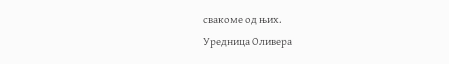свакоме од њих.
Уредница Оливера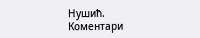Нушић.
Коментари